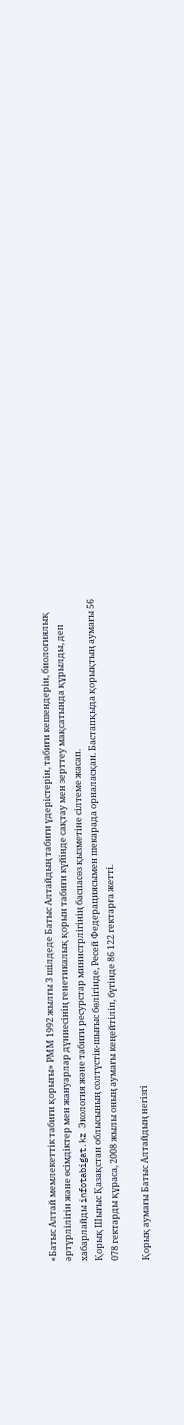«Батыс Алтай мемлекеттік табиғи қорығы» РММ 1992 жылғы 3 шілдеде Батыс Алтайдың табиғи үдерістерін, табиғи кешендерін, биологиялық әртүрлілігін және өсімдіктер мен жануарлар дүниесінің генетикалық қорын табиғи күйінде сақтау мен зерттеу мақсатында құрылды, деп хабарлайды infotabigat.kz Экология және табиғи ресурстар министрлігінің баспасөз қызметіне сілтеме жасап.
Қорық Шығыс Қазақстан облысының солтүстік-шығыс бөлігінде, Ресей Федерациясымен шекарада орналасқан. Бастапқыда қорықтың аумағы 56 078 гектарды құраса, 2008 жылы оның аумағы кеңейтіліп, бүгінде 86 122 гектарға жетті.

Қорық аумағы Батыс Алтайдың негізгі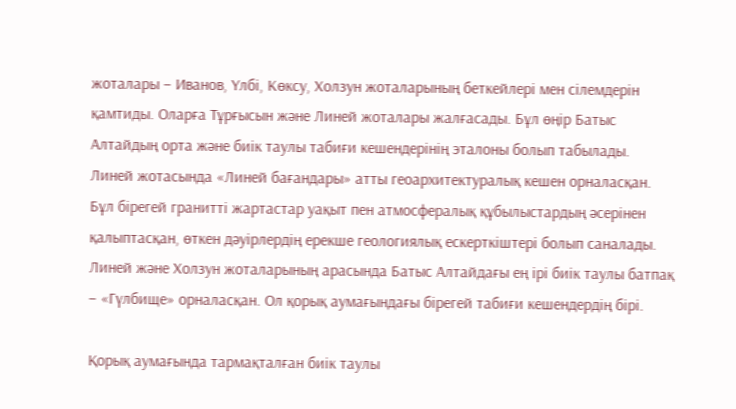жоталары – Иванов, Үлбі, Көксу, Холзун жоталарының беткейлері мен сілемдерін қамтиды. Оларға Тұрғысын және Линей жоталары жалғасады. Бұл өңір Батыс Алтайдың орта және биік таулы табиғи кешендерінің эталоны болып табылады.
Линей жотасында «Линей бағандары» атты геоархитектуралық кешен орналасқан. Бұл бірегей гранитті жартастар уақыт пен атмосфералық құбылыстардың әсерінен қалыптасқан, өткен дәуірлердің ерекше геологиялық ескерткіштері болып саналады.
Линей және Холзун жоталарының арасында Батыс Алтайдағы ең ірі биік таулы батпақ – «Гүлбище» орналасқан. Ол қорық аумағындағы бірегей табиғи кешендердің бірі.

Қорық аумағында тармақталған биік таулы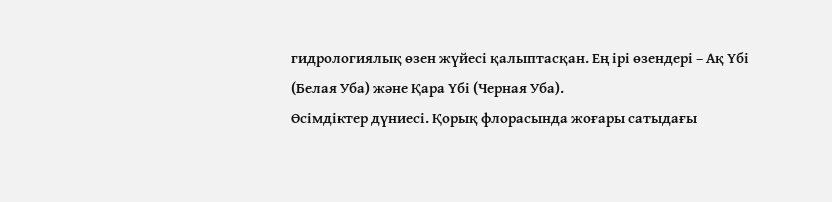гидрологиялық өзен жүйесі қалыптасқан. Ең ірі өзендері – Ақ Үбі (Белая Уба) және Қара Үбі (Черная Уба).
Өсімдіктер дүниесі. Қорық флорасында жоғары сатыдағы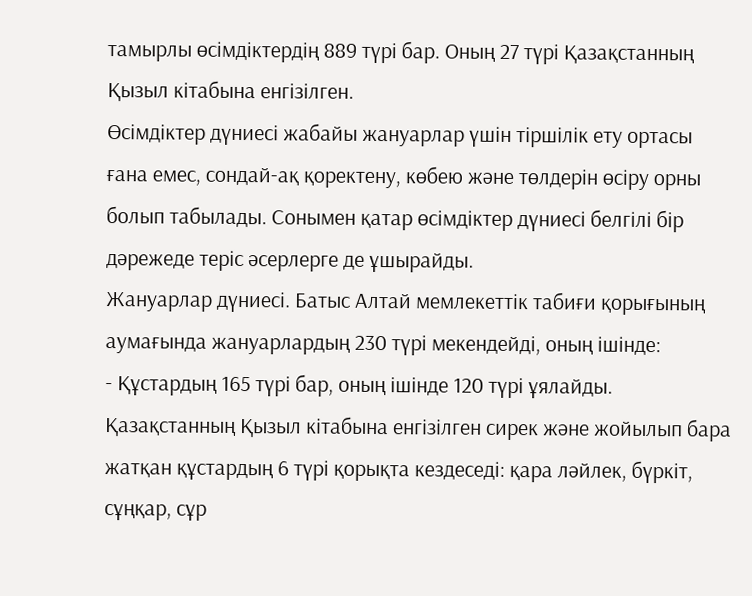тамырлы өсімдіктердің 889 түрі бар. Оның 27 түрі Қазақстанның Қызыл кітабына енгізілген.
Өсімдіктер дүниесі жабайы жануарлар үшін тіршілік ету ортасы ғана емес, сондай-ақ қоректену, көбею және төлдерін өсіру орны болып табылады. Сонымен қатар өсімдіктер дүниесі белгілі бір дәрежеде теріс әсерлерге де ұшырайды.
Жануарлар дүниесі. Батыс Алтай мемлекеттік табиғи қорығының аумағында жануарлардың 230 түрі мекендейді, оның ішінде:
- Құстардың 165 түрі бар, оның ішінде 120 түрі ұялайды. Қазақстанның Қызыл кітабына енгізілген сирек және жойылып бара жатқан құстардың 6 түрі қорықта кездеседі: қара ләйлек, бүркіт, сұңқар, сұр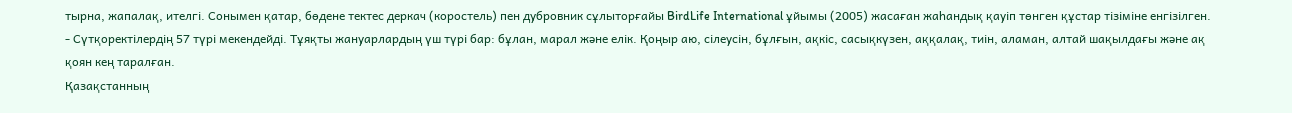тырна, жапалақ, ителгі. Сонымен қатар, бөдене тектес деркач (коростель) пен дубровник сұлыторғайы BirdLife International ұйымы (2005) жасаған жаһандық қауіп төнген құстар тізіміне енгізілген.
- Сүтқоректілердің 57 түрі мекендейді. Тұяқты жануарлардың үш түрі бар: бұлан, марал және елік. Қоңыр аю, сілеусін, бұлғын, ақкіс, сасықкүзен, аққалақ, тиін, аламан, алтай шақылдағы және ақ қоян кең таралған.
Қазақстанның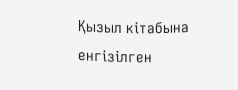Қызыл кітабына енгізілген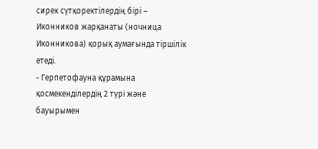сирек сүтқоректілердің бірі – Иконников жарқанаты (ночница Иконникова) қорық аумағында тіршілік етеді.
- Герпетофауна құрамына қосмекенділердің 2 түрі және бауырымен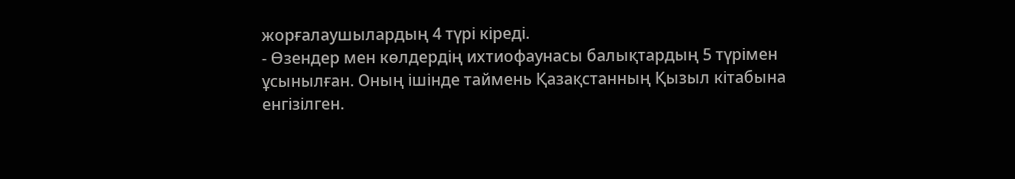жорғалаушылардың 4 түрі кіреді.
- Өзендер мен көлдердің ихтиофаунасы балықтардың 5 түрімен ұсынылған. Оның ішінде таймень Қазақстанның Қызыл кітабына енгізілген.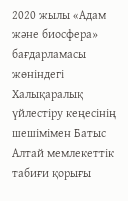2020 жылы «Адам және биосфера» бағдарламасы жөніндегі Халықаралық үйлестіру кеңесінің шешімімен Батыс Алтай мемлекеттік табиғи қорығы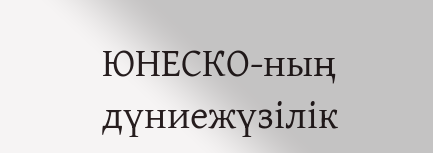ЮНЕСКО-ның дүниежүзілік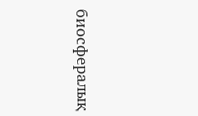биосфералық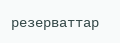резерваттар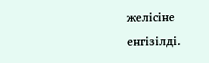желісіне енгізілді.